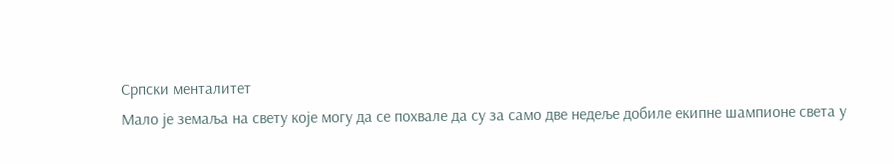Српски менталитет
Мало је земаља на свету које могу да се похвале да су за само две недеље добиле екипне шампионе света у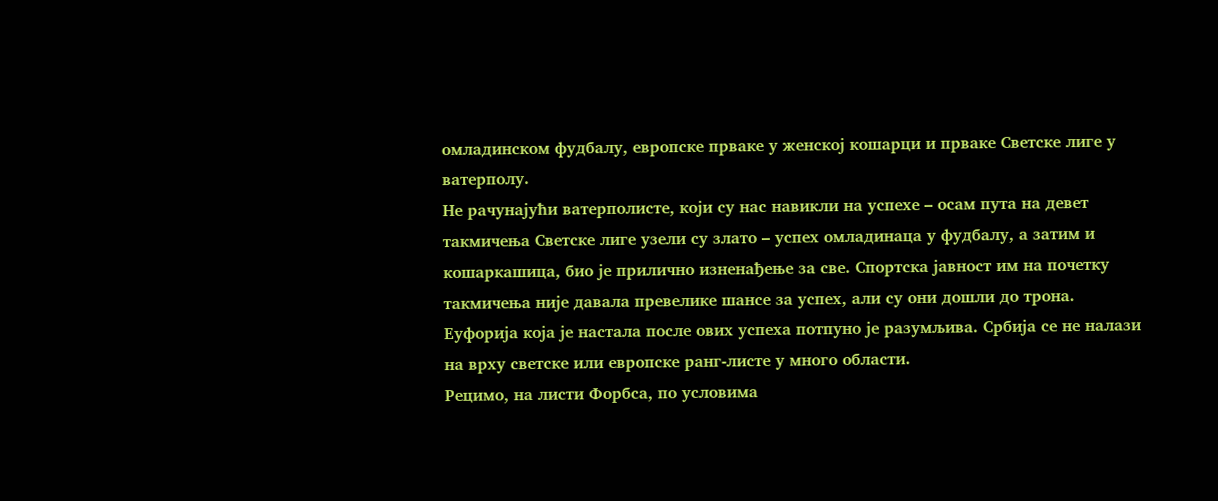омладинском фудбалу, европске прваке у женској кошарци и прваке Светске лиге у ватерполу.
Не рачунајући ватерполисте, који су нас навикли на успехе – осам пута на девет такмичења Светске лиге узели су злато – успех омладинаца у фудбалу, а затим и кошаркашица, био је прилично изненађење за све. Спортска јавност им на почетку такмичења није давала превелике шансе за успех, али су они дошли до трона.
Еуфорија која је настала после ових успеха потпуно је разумљива. Србија се не налази на врху светске или европске ранг-листе у много области.
Рецимо, на листи Форбса, по условима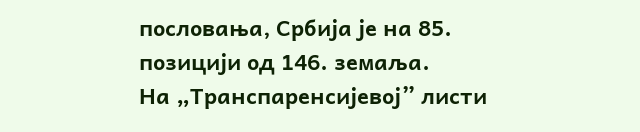пословања, Србија је на 85. позицији од 146. земаља.
На „Транспаренсијевој” листи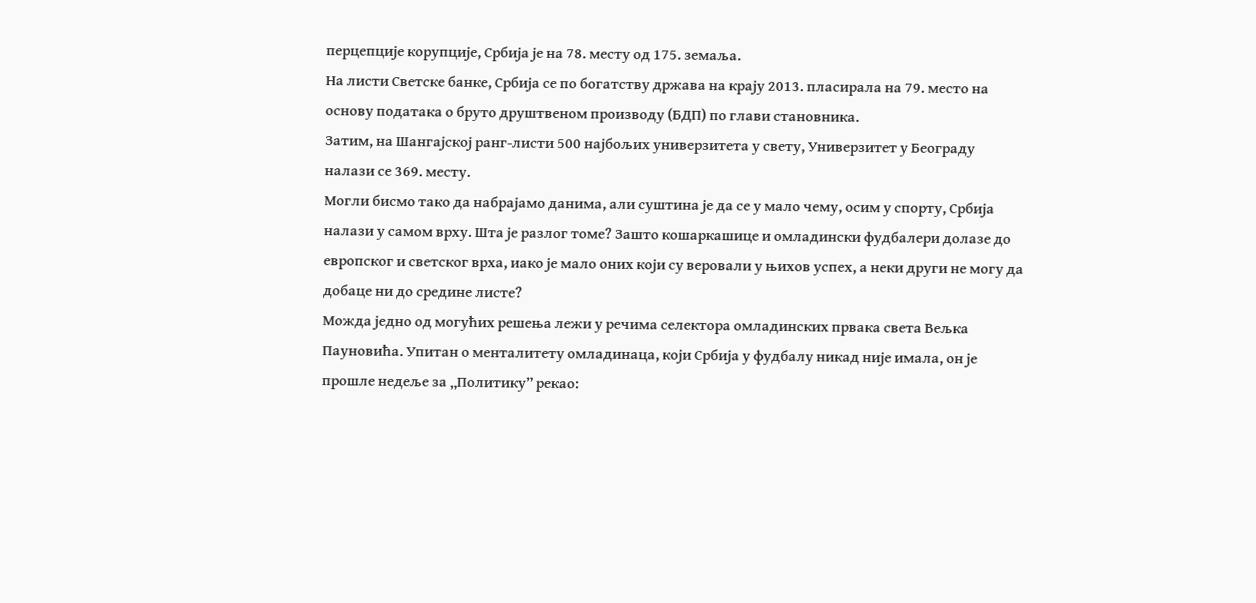перцепције корупције, Србија је на 78. месту од 175. земаља.
На листи Светске банке, Србија се по богатству држава на крају 2013. пласирала на 79. место на основу података о бруто друштвеном производу (БДП) по глави становника.
Затим, на Шангајској ранг-листи 500 најбољих универзитета у свету, Универзитет у Београду налази се 369. месту.
Могли бисмо тако да набрајамо данима, али суштина је да се у мало чему, осим у спорту, Србија налази у самом врху. Шта је разлог томе? Зашто кошаркашице и омладински фудбалери долазе до европског и светског врха, иако је мало оних који су веровали у њихов успех, а неки други не могу да добаце ни до средине листе?
Можда једно од могућих решења лежи у речима селектора омладинских првака света Вељка Пауновића. Упитан о менталитету омладинаца, који Србија у фудбалу никад није имала, он је прошле недеље за „Политику” рекао: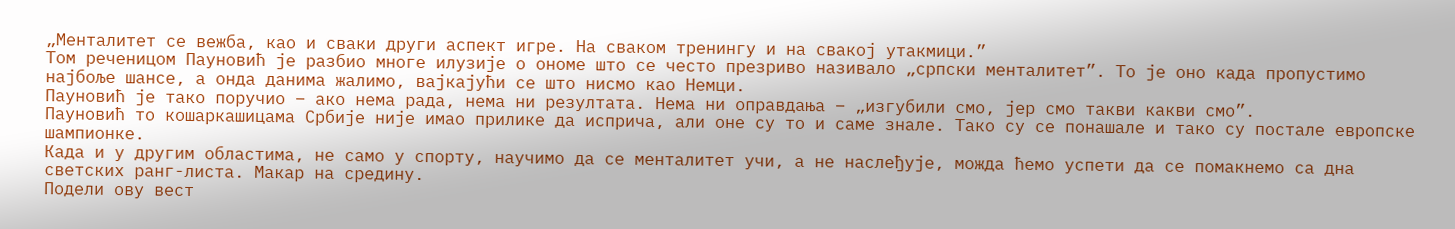„Менталитет се вежба, као и сваки други аспект игре. На сваком тренингу и на свакој утакмици.”
Том реченицом Пауновић је разбио многе илузије о ономе што се често презриво називало „српски менталитет”. То је оно када пропустимо најбоље шансе, а онда данима жалимо, вајкајући се што нисмо као Немци.
Пауновић је тако поручио – ако нема рада, нема ни резултата. Нема ни оправдања – „изгубили смо, јер смо такви какви смо”.
Пауновић то кошаркашицама Србије није имао прилике да исприча, али оне су то и саме знале. Тако су се понашале и тако су постале европске шампионке.
Када и у другим областима, не само у спорту, научимо да се менталитет учи, а не наслеђује, можда ћемо успети да се помакнемо са дна светских ранг-листа. Макар на средину.
Подели ову вест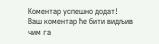Комeнтар успeшно додат!
Ваш комeнтар ћe бити видљив чим га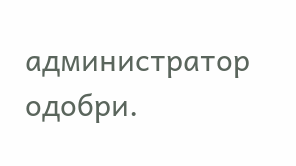администратор одобри.